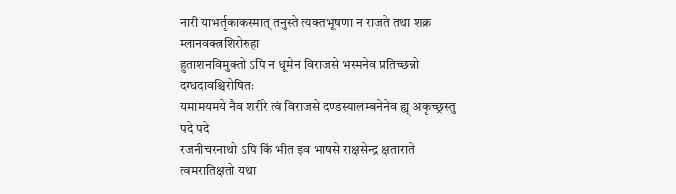नारी याभर्तृकाकस्मात् तनुस्ते त्यक्तभूषणा न राजते तथा शक्र म्लानवक्त्रशिरोरुहा
हुताशनविमुक्तो ऽपि न धूमेन विराजसे भस्मनेव प्रतिच्छन्नो दग्धदावश्चिरोषितः
यमामयमये नैव शरीरे त्वं विराजसे दण्डस्यालम्बनेनेव ह्य् अकृच्छ्रस्तु पदे पदे
रजनीचरनाथो ऽपि किं भीत इव भाषसे राक्षसेन्द्र क्षताराते त्वमरातिक्षतो यथा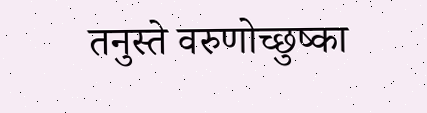तनुस्ते वरुणोच्छुष्का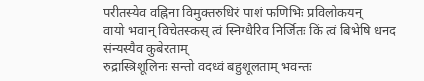परीतस्येव वह्निना विमुक्तरुधिरं पाशं फणिभिः प्रविलोकयन्
वायो भवान् विचेतस्कस् त्वं स्निग्धैरिव निर्जितः किं त्वं बिभेषि धनद संन्यस्यैव कुबेरताम्
रुद्रास्त्रिशूलिनः सन्तो वदध्वं बहुशूलताम् भवन्तः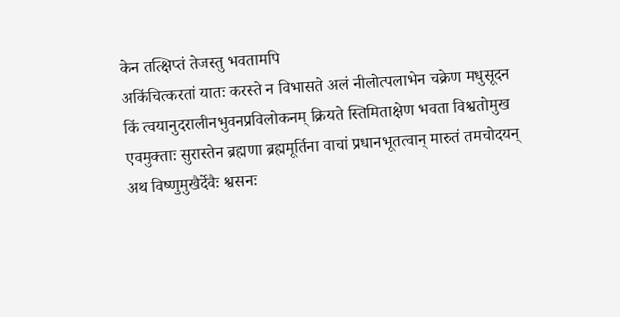केन तत्क्षिप्तं तेजस्तु भवतामपि
अकिंचित्करतां यातः करस्ते न विभासते अलं नीलोत्पलाभेन चक्रेण मधुसूदन
किं त्वयानुदरालीनभुवनप्रविलोकनम् क्रियते स्तिमिताक्षेण भवता विश्वतोमुख
एवमुक्ताः सुरास्तेन ब्रह्मणा ब्रह्ममूर्तिना वाचां प्रधानभूतत्वान् मारुतं तमचोदयन्
अथ विष्णुमुखैर्देवैः श्वसनः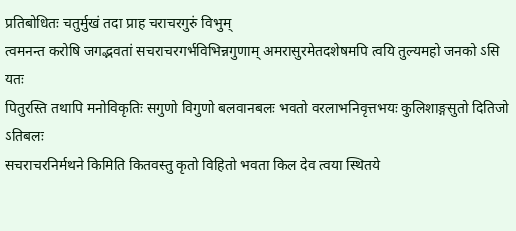प्रतिबोधितः चतुर्मुखं तदा प्राह चराचरगुरुं विभुम्
त्वमनन्त करोषि जगद्भवतां सचराचरगर्भविभिन्नगुणाम् अमरासुरमेतदशेषमपि त्वयि तुल्यमहो जनको ऽसि यतः
पितुरस्ति तथापि मनोविकृतिः सगुणो विगुणो बलवानबलः भवतो वरलाभनिवृत्तभयः कुलिशाङ्गसुतो दितिजो ऽतिबलः
सचराचरनिर्मथने किमिति कितवस्तु कृतो विहितो भवता किल देव त्वया स्थितये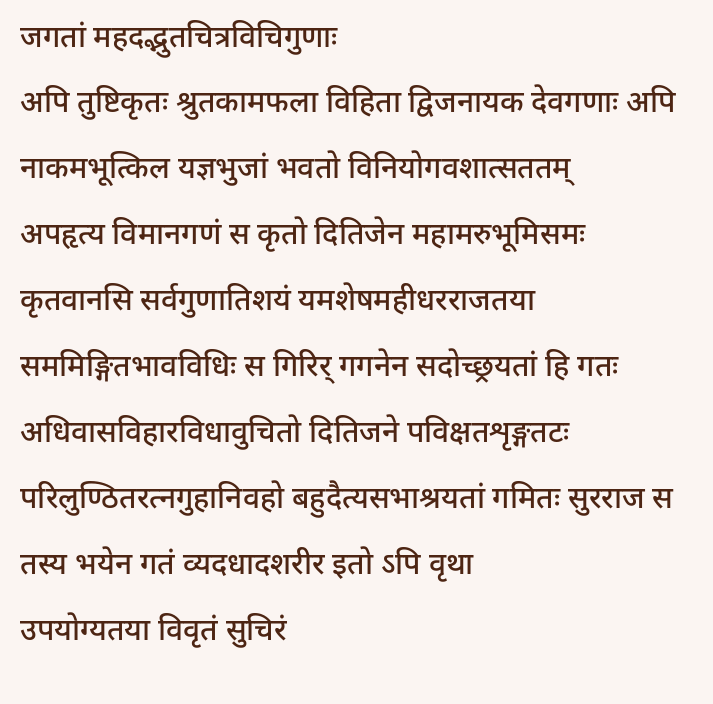जगतां महदद्भुतचित्रविचिगुणाः
अपि तुष्टिकृतः श्रुतकामफला विहिता द्विजनायक देवगणाः अपि नाकमभूत्किल यज्ञभुजां भवतो विनियोगवशात्सततम्
अपहृत्य विमानगणं स कृतो दितिजेन महामरुभूमिसमः कृतवानसि सर्वगुणातिशयं यमशेषमहीधरराजतया
सममिङ्गितभावविधिः स गिरिर् गगनेन सदोच्छ्रयतां हि गतः अधिवासविहारविधावुचितो दितिजने पविक्षतशृङ्गतटः
परिलुण्ठितरत्नगुहानिवहो बहुदैत्यसभाश्रयतां गमितः सुरराज स तस्य भयेन गतं व्यदधादशरीर इतो ऽपि वृथा
उपयोग्यतया विवृतं सुचिरं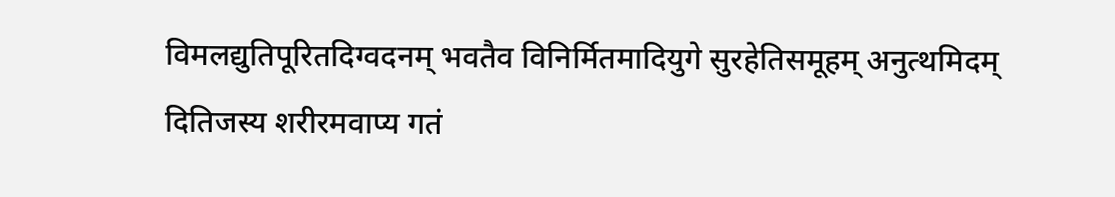विमलद्युतिपूरितदिग्वदनम् भवतैव विनिर्मितमादियुगे सुरहेतिसमूहम् अनुत्थमिदम्
दितिजस्य शरीरमवाप्य गतं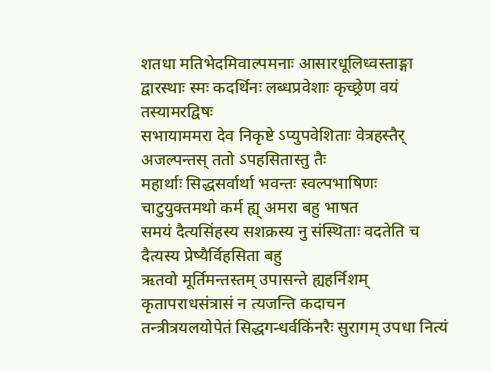शतधा मतिभेदमिवाल्पमनाः आसारधूलिध्वस्ताङ्गा द्वारस्थाः स्मः कदर्थिनः लब्धप्रवेशाः कृच्छ्रेण वयं तस्यामरद्विषः
सभायाममरा देव निकृष्टे ऽप्युपवेशिताः वेत्रहस्तैर् अजल्पन्तस् ततो ऽपहसितास्तु तैः
महार्थाः सिद्धसर्वार्था भवन्तः स्वल्पभाषिणः चाटुयुक्तमथो कर्म ह्य् अमरा बहु भाषत
समयं दैत्यसिंहस्य सशक्रस्य नु संस्थिताः वदतेति च दैत्यस्य प्रेष्यैर्विहसिता बहु
ऋतवो मूर्तिमन्तस्तम् उपासन्ते ह्यहर्निशम् कृतापराधसंत्रासं न त्यजन्ति कदाचन
तन्त्रीत्रयलयोपेतं सिद्धगन्धर्वकिंनरैः सुरागम् उपधा नित्यं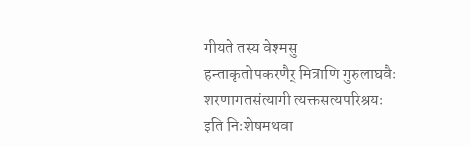गीयते तस्य वेश्मसु
हन्ताकृतोपकरणैर् मित्राणि गुरुलाघवैः शरणागतसंत्यागी त्यक्तसत्यपरिश्रयः
इति निःशेषमथवा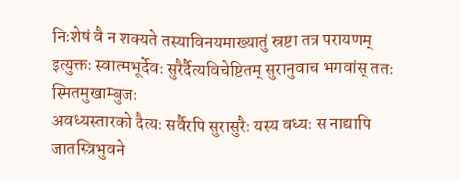निःशेषं वै न शक्यते तस्याविनयमाख्यातुं स्रष्टा तत्र परायणम्
इत्युक्तः स्वात्मभूर्देवः सुरैर्दैत्यविचेष्टितम् सुरानुवाच भगवांस् ततः स्मितमुखाम्बुजः
अवध्यस्तारको दैत्यः सर्वैरपि सुरासुरैः यस्य वध्यः स नाद्यापि जातस्त्रिभुवने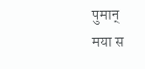पुमान्
मया स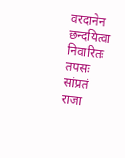वरदानेन छन्दयित्वा निवारितः तपसः सांप्रतं राजा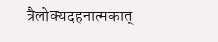त्रैलोक्यदहनात्मकात्